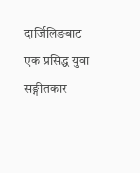दार्जिलिङबाट एक प्रसिद्ध युवा सङ्गीतकार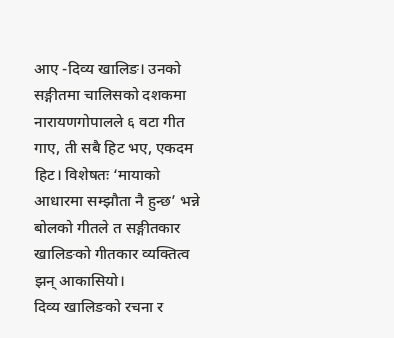आए -दिव्य खालिङ। उनको सङ्गीतमा चालिसको दशकमा नारायणगोपालले ६ वटा गीत गाए, ती सबै हिट भए, एकदम हिट। विशेषतः ‘मायाको आधारमा सम्झौता नै हुन्छ’ भन्ने बोलको गीतले त सङ्गीतकार खालिङको गीतकार व्यक्तित्व झन् आकासियो।
दिव्य खालिङको रचना र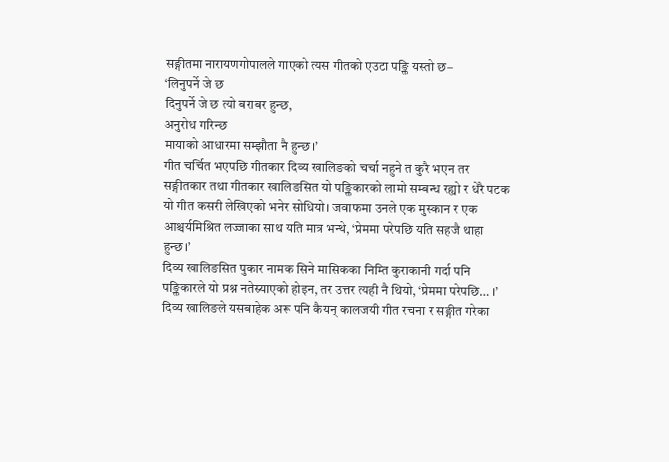सङ्गीतमा नारायणगोपालले गाएको त्यस गीतको एउटा पङ्क्ति यस्तो छ–
‘लिनुपर्ने जे छ
दिनुपर्ने जे छ त्यो बराबर हुन्छ,
अनुरोध गरिन्छ
मायाको आधारमा सम्झौता नै हुन्छ।’
गीत चर्चित भएपछि गीतकार दिव्य खालिङको चर्चा नहुने त कुरै भएन तर सङ्गीतकार तथा गीतकार खालिङसित यो पङ्क्तिकारको लामो सम्बन्ध रह्यो र धेरै पटक यो गीत कसरी लेखिएको भनेर सोधियो। जवाफमा उनले एक मुस्कान र एक आश्चर्यमिश्रित लज्जाका साथ यति मात्र भन्थे, ‘प्रेममा परेपछि यति सहजै थाहा हुन्छ।’
दिव्य खालिङसित पुकार नामक सिने मासिकका निम्ति कुराकानी गर्दा पनि पङ्क्तिकारले यो प्रश्न नतेस्र्याएको होइन, तर उत्तर त्यही नै थियो, ‘प्रेममा परेपछि… ।’
दिव्य खालिङले यसबाहेक अरू पनि कैयन् कालजयी गीत रचना र सङ्गीत गरेका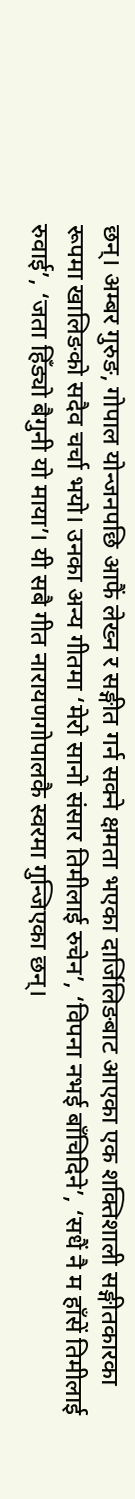छन्। अम्बर गुरुङ, गोपाल योन्जनपछि आफैं लेख्न र सङ्गीत गर्न सक्ने क्षमता भएका दार्जिलिङबाट आएका एक शक्तिशाली सङ्गीतकारका रूपमा खालिङको सदैव चर्चा भयो। उनका अन्य गीतमा ‘मेरो सानो संसार तिमीलाई रुचेन’, ‘विपना नभई बाँचिदिने’, ‘सधैं नै म हाँसें तिमीलाई रुवाई’, ‘जता हिँड्यो बैगुनी यो माया’। यी सबै गीत नारायणगोपालकै स्वरमा गुन्जिएका छन्।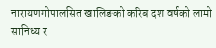नारायणगोपालसित खालिङको करिब दश वर्षको लामो सानिध्य र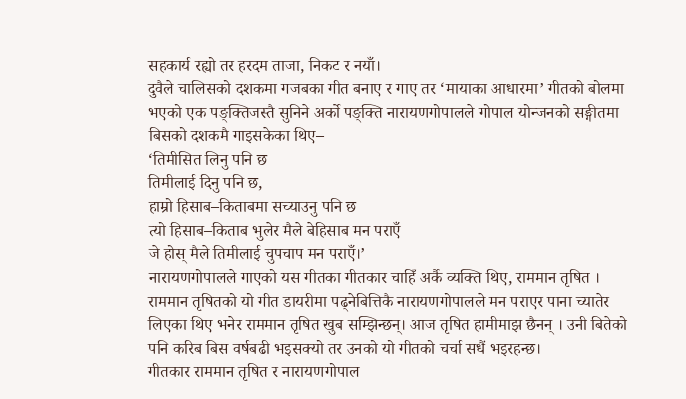सहकार्य रह्यो तर हरदम ताजा, निकट र नयाँ।
दुवैले चालिसको दशकमा गजबका गीत बनाए र गाए तर ‘मायाका आधारमा’ गीतको बोलमा भएको एक पङ्क्तिजस्तै सुनिने अर्को पङ्क्ति नारायणगोपालले गोपाल योन्जनको सङ्गीतमा बिसको दशकमै गाइसकेका थिए–
‘तिमीसित लिनु पनि छ
तिमीलाई दिनु पनि छ,
हाम्रो हिसाब–किताबमा सच्याउनु पनि छ
त्यो हिसाब–किताब भुलेर मैले बेहिसाब मन पराएँ
जे होस् मैले तिमीलाई चुपचाप मन पराएँ।’
नारायणगोपालले गाएको यस गीतका गीतकार चाहिँ अर्कै व्यक्ति थिए, राममान तृषित । राममान तृषितको यो गीत डायरीमा पढ्नेबित्तिकै नारायणगोपालले मन पराएर पाना च्यातेर लिएका थिए भनेर राममान तृषित खुब सम्झिन्छन्। आज तृषित हामीमाझ छैनन् । उनी बितेको पनि करिब बिस वर्षबढी भइसक्यो तर उनको यो गीतको चर्चा सधैं भइरहन्छ।
गीतकार राममान तृषित र नारायणगोपाल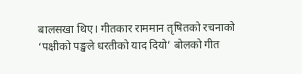बालसखा थिए। गीतकार राममान तृषितको रचनाको ‘पक्षीको पङ्खले धरतीको याद दियो’ बोलको गीत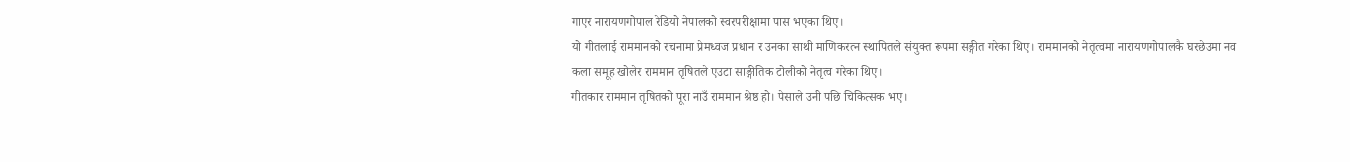गाएर नारायणगोपाल रेडियो नेपालको स्वरपरीक्षामा पास भएका थिए।
यो गीतलाई राममानको रचनामा प्रेमध्वज प्रधान र उनका साथी माणिकरत्न स्थापितले संयुक्त रूपमा सङ्गीत गरेका थिए। राममानको नेतृत्वमा नारायणगोपालकै घरछेउमा नव कला समूह खोलेर राममान तृषितले एउटा साङ्गीतिक टोलीको नेतृत्व गरेका थिए।
गीतकार राममान तृषितको पूरा नाउँ राममान श्रेष्ठ हो। पेसाले उनी पछि चिकित्सक भए।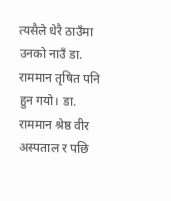त्यसैले धेरै ठाउँमा उनको नाउँ डा. राममान तृषित पनि हुन गयो। डा. राममान श्रेष्ठ वीर अस्पताल र पछि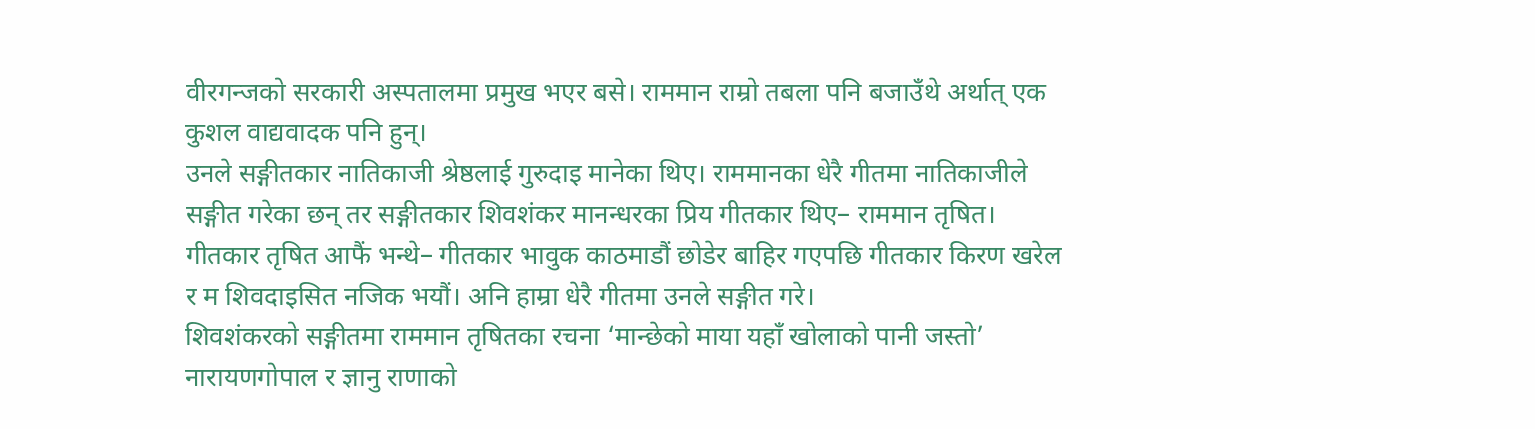वीरगन्जको सरकारी अस्पतालमा प्रमुख भएर बसे। राममान राम्रो तबला पनि बजाउँथे अर्थात् एक कुशल वाद्यवादक पनि हुन्।
उनले सङ्गीतकार नातिकाजी श्रेष्ठलाई गुरुदाइ मानेका थिए। राममानका धेरै गीतमा नातिकाजीले सङ्गीत गरेका छन् तर सङ्गीतकार शिवशंकर मानन्धरका प्रिय गीतकार थिए– राममान तृषित।
गीतकार तृषित आफैं भन्थे– गीतकार भावुक काठमाडौं छोडेर बाहिर गएपछि गीतकार किरण खरेल र म शिवदाइसित नजिक भयौं। अनि हाम्रा धेरै गीतमा उनले सङ्गीत गरे।
शिवशंकरको सङ्गीतमा राममान तृषितका रचना ‘मान्छेको माया यहाँ खोलाको पानी जस्तो’ नारायणगोपाल र ज्ञानु राणाको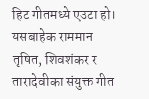हिट गीतमध्ये एउटा हो। यसबाहेक राममान तृषित, शिवशंकर र तारादेवीका संयुक्त गीत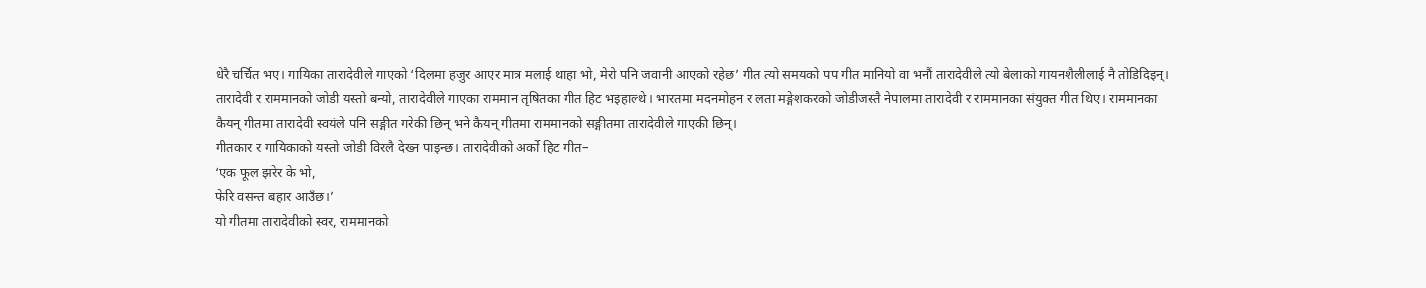धेरै चर्चित भए। गायिका तारादेवीले गाएको ‘दिलमा हजुर आएर मात्र मलाई थाहा भो, मेरो पनि जवानी आएको रहेछ’ गीत त्यो समयको पप गीत मानियो वा भनौं तारादेवीले त्यो बेलाको गायनशैलीलाई नै तोडिदिइन्।
तारादेवी र राममानको जोडी यस्तो बन्यो, तारादेवीले गाएका राममान तृषितका गीत हिट भइहाल्थे। भारतमा मदनमोहन र लता मङ्गेशकरको जोडीजस्तै नेपालमा तारादेवी र राममानका संयुक्त गीत थिए। राममानका कैयन् गीतमा तारादेवी स्वयंले पनि सङ्गीत गरेकी छिन् भने कैयन् गीतमा राममानको सङ्गीतमा तारादेवीले गाएकी छिन्।
गीतकार र गायिकाको यस्तो जोडी विरलै देख्न पाइन्छ। तारादेवीको अर्को हिट गीत–
‘एक फूल झरेर के भो,
फेरि वसन्त बहार आउँछ।’
यो गीतमा तारादेवीको स्वर, राममानको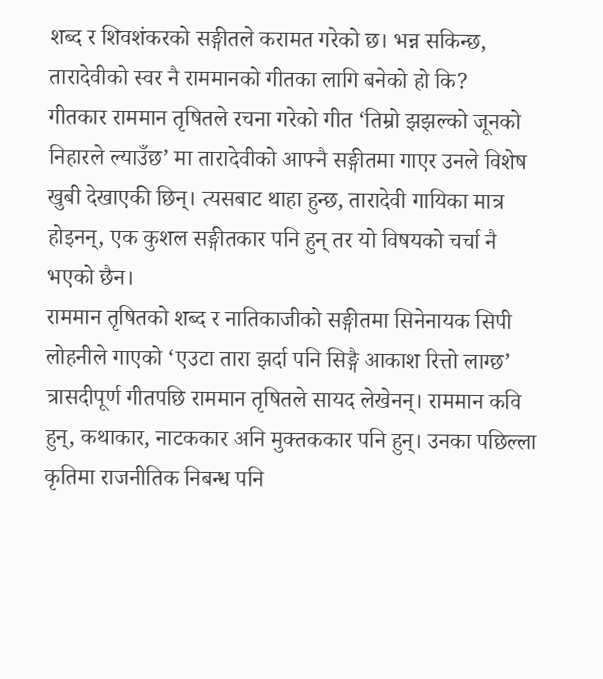शब्द र शिवशंकरको सङ्गीतले करामत गरेको छ। भन्न सकिन्छ, तारादेवीको स्वर नै राममानको गीतका लागि बनेको हो कि?
गीतकार राममान तृषितले रचना गरेको गीत ‘तिम्रो झझल्को जूनको निहारले ल्याउँछ’ मा तारादेवीको आफ्नै सङ्गीतमा गाएर उनले विशेष खुबी देखाएकी छिन्। त्यसबाट थाहा हुन्छ, तारादेवी गायिका मात्र होइनन्, एक कुशल सङ्गीतकार पनि हुन् तर यो विषयको चर्चा नै भएको छैन।
राममान तृषितको शब्द र नातिकाजीको सङ्गीतमा सिनेनायक सिपी लोहनीले गाएको ‘एउटा तारा झर्दा पनि सिङ्गै आकाश रित्तो लाग्छ’ त्रासदीपूर्ण गीतपछि राममान तृषितले सायद लेखेनन्। राममान कवि हुन्, कथाकार, नाटककार अनि मुक्तककार पनि हुन्। उनका पछिल्ला कृतिमा राजनीतिक निबन्ध पनि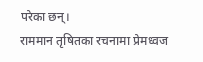परेका छन्।
राममान तृषितका रचनामा प्रेमध्वज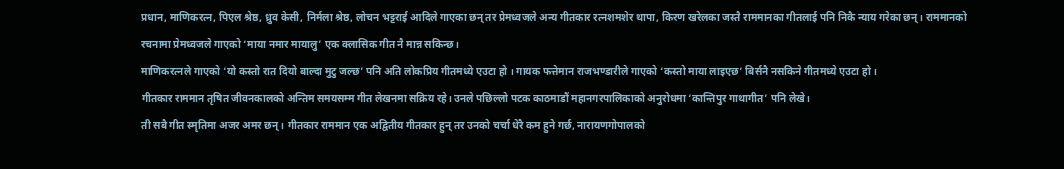प्रधान, माणिकरत्न, पिएल श्रेष्ठ, ध्रुव केसी, निर्मला श्रेष्ठ, लोचन भट्टराई आदिले गाएका छन् तर प्रेमध्वजले अन्य गीतकार रत्नशमशेर थापा, किरण खरेलका जस्तै राममानका गीतलाई पनि निकै न्याय गरेका छन्। राममानको रचनामा प्रेमध्वजले गाएको ‘माया नमार मायालु’ एक क्लासिक गीत नै मान्न सकिन्छ।
माणिकरत्नले गाएको ‘यो कस्तो रात दियो बाल्दा मुटु जल्छ’ पनि अति लोकप्रिय गीतमध्ये एउटा हो । गायक फत्तेमान राजभण्डारीले गाएको ‘कस्तो माया लाइएछ’ बिर्सनै नसकिने गीतमध्ये एउटा हो।
गीतकार राममान तृषित जीवनकालको अन्तिम समयसम्म गीत लेखनमा सक्रिय रहे। उनले पछिल्लो पटक काठमाडौं महानगरपालिकाको अनुरोधमा ‘कान्तिपुर गाथागीत’ पनि लेखे।
ती सबै गीत स्मृतिमा अजर अमर छन्। गीतकार राममान एक अद्वितीय गीतकार हुन् तर उनको चर्चा धेरै कम हुने गर्छ, नारायणगोपालको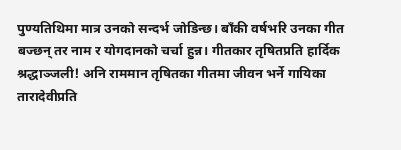पुण्यतिथिमा मात्र उनको सन्दर्भ जोडिन्छ। बाँकी वर्षभरि उनका गीत बज्छन् तर नाम र योगदानको चर्चा हुन्न। गीतकार तृषितप्रति हार्दिक श्रद्धाञ्जली! अनि राममान तृषितका गीतमा जीवन भर्ने गायिका तारादेवीप्रति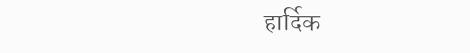हार्दिक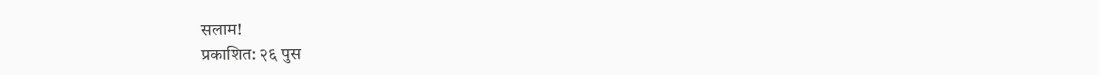सलाम!
प्रकाशित: २६ पुस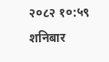२०८२ १०:५९ शनिबार